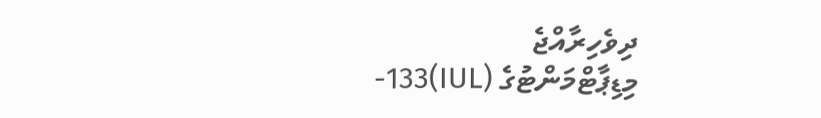ދިވެހިރާއްޖެ
މިޑިޕާޓްމަންޓުގެ (IUL)133-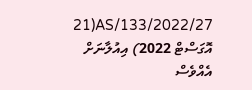AS/133/2022/27(21 އޮގަސްޓް 2022) އިއުލާނަށް އެއްވެސް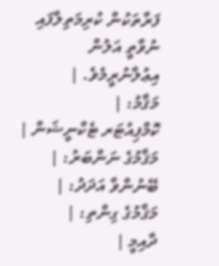ފަރާތަކުން ކުރިމަތިލާފައި ނުވާތީ އަލުން އިޢުލާނުރީމެވެ. |
މަޤާމު: |
ކޮމްޕިއުޓަރ ޓެކްނީޝަން |
މަޤާމުގެ ނަންބަރު: |
ބޭނުންވާ އަދަދު: |
މަޤާމުގެ ގިންތި: |
ދާއިމީ |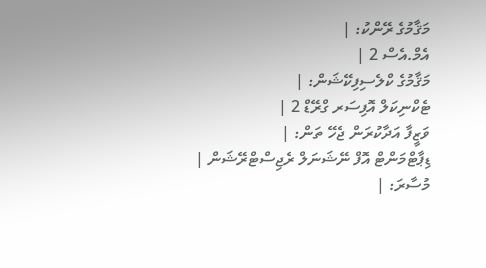މަޤާމުގެ ރޭންކު: |
އެމް.އެސް 2 |
މަޤާމުގެ ކްލެސިފިކޭޝަން: |
ޓެކްނިކަލް އޮފިސަރ ގްރޭޑް 2 |
ވަޒީފާ އަދާކުރަން ޖެހޭ ތަން: |
ޑިޕާޓްމަންޓް އޮފް ނޭޝަނަލް ރެޖިސްޓްރޭޝަން |
މުސާރަ: |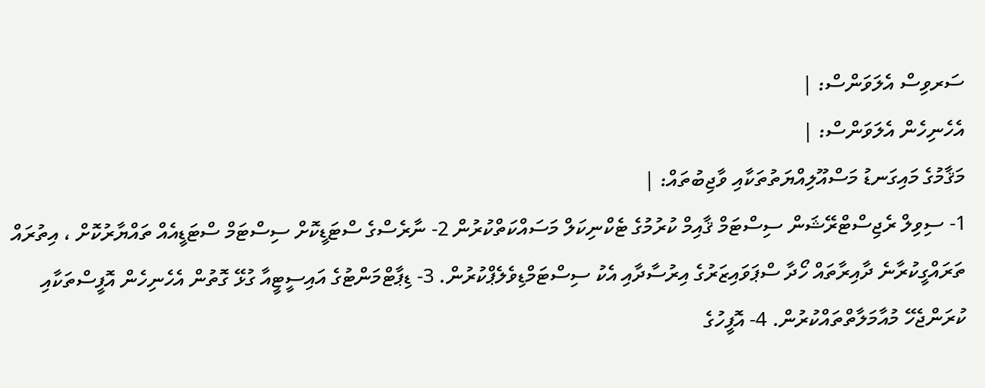ސަރވިސް އެލަވަންސް: |
އެހެނިހެން އެލަވަންސް: |
މަޤާމުގެ މައިގަނޑު މަސްއޫލިއްޔަތުތަކާއި ވާޖިބުތައް: |
1- ސިވިލް ރެޖިސްޓްރޭޝަން ސިސްޓަމް ޤާއިމް ކުރުމުގެ ޓެކްނިކަލް މަސައްކަތްކުރުން 2- ނާރެސްގެ ސްޓަޑީކޮށް ސިސްޓަމް ސްޓަޑީއެއް ތައްޔާރުކޮށް ، އިތުރައް ތަރައްގީކުރާނެ ދާއިރާތައް ހޯދާ ސްޕަވައިޒަރުގެ އިރުސާދާއި އެކު ސިސްޓަމްޑިވެލެޕްކުރުން. 3- ޑިޕާޓްމަންޓުގެ އައިސީޓީއާ ގުޅޭ ގޮތުން އެހެނިހެން އޮފީސްތަކާއި ކުރަންޖެހޭ މުއާމަލާތްތައްކުރުން. 4- އޮފީހުގެ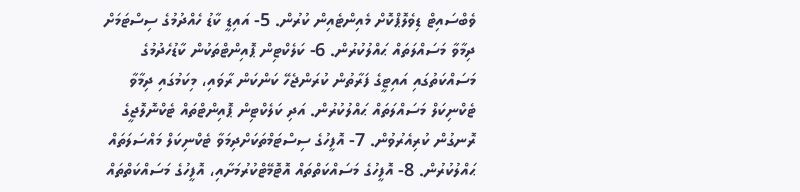ވެބްސައިޓް ޑިވެލޮޕްކޮށް މެއިންޓެއިން ކުރުން. 5- އައިޑީ ކާޑު ހެއްދުމުގެ ސިސްޓަމަށް ދިމާވާ މަސައްލަތައް ޙައްލުކުރުން. 6- ކަލެކްޓިން ޕޮއިންޓްތަކުން ކާޑުހެދުމުގެ މަސައްކަތުގައި އައިޓީގެ ފަރާތުން ކުރަންޖެހޭ ކަންކަން ރާވައި، މިކަމުގައި ދިމާވާ ޓެކްނިކަލް މަސައްލަތައް ޙައްލުކުރުން. އަދި ކަލެކްޓިން ޕޮއިންޓްތައް ޓެކްނޮލޮޖީގެ ރޮނގުން ކުރިއެރުވުން. 7- އޮފީހުގެ ސިސްޓަމްތަކަށްދިމަވާ ޓެކްނިކަލް މައްސަލަތައް ޙައްލުކުރުން. 8- އޮފީހުގެ މަސައްކަތްތައް އޮޓޮމޭޓްކުރުމަށާއި، އޮފީހުގެ މަސައްކަތްތައް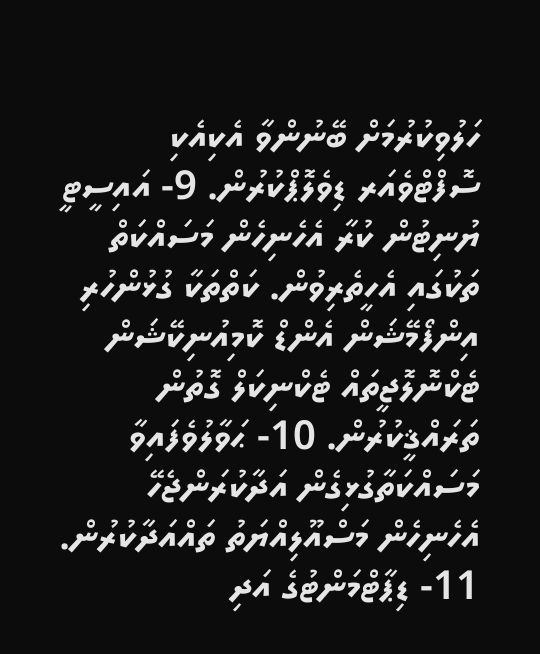ހަލުވިކުރުމަށް ބޭނުންވާ އެކިއެކި ސޮފްޓްވެއަރ ޑިވެލޮޕްކުރުން. 9- އައިސީޓީ ޔުނިޓުން ކުރާ އެހެނިހެން މަސައްކަތް ތަކުގައި އެހީތެރިވުން. ކަތްތަކާ ގުޅުންހުރި އިންފޯމޭޝަން އެންޑް ކޮމިއުނިކޭޝަން ޓެކްނޮލޮޖީތައް ޓެކްނިކަލް ގޮތުން ތަރައްޤީކުރުން. 10- ޙަވާލުވެފައިވާ މަސައްކަތާގުޅިގެން އަދާކުރަންޖެހޭ އެހެނިހެން މަސްއޫލިއްޔަތު ތައްއަދާކުރުން. 11- ޑިޕާޓްމަންޓުގެ އަދި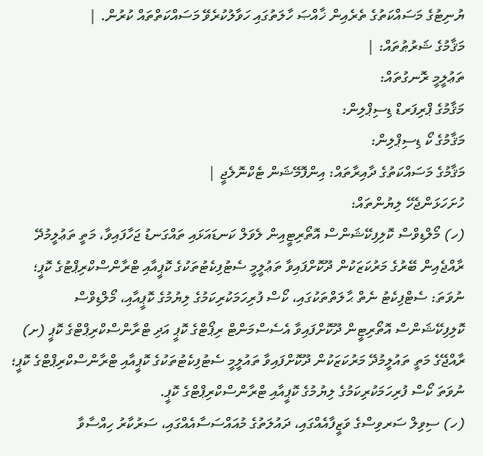ޔުނިޓުގެ މަސައްކަތުގެ ތެރެއިން ޚާއްޞަ ހާލަތުގައި ހަވާލުކުރެވޭ މަސައްކަތްތައް ކުރުން. |
މަޤާމުގެ ޝަރުޠުތައް: |
ތަޢުލީމީ ރޮނގުތައް:
މަޤާމުގެ ޕްރިފަރޑް ޑިސިޕްލިން:
މަޤާމުގެ ކޯ ޑިސިޕްލިން:
މަޤާމުގެ މަސައްކަތުގެ ދާއިރާތައް: އިންފޮމޭޝަން ޓެކްނޮލެޖީ |
ހުށަހަޅަންޖެހޭ ލިޔުންތައް:
(ހ) މޯލްޑިވްސް ކޮލިފިކޭޝަންސް އޮތޯރިޓީއިން ލެވަލް ކަނޑައަޅައި ތައްގަނޑު ޖަހާފައިވާ، މަތީ ތަޢުލީމުދޭ ރާއްޖެއިން ބޭރުގެ މަރުކަޒަކުން ދޫކޮށްފައިވާ ތަޢުލީމީ ސެޓުފިކެޓުތަކުގެ ކޮޕީއާއި ޓްރާންސްކްރިޕްޓުގެ ކޮޕީ؛ ނުވަތަ: ސެޓްފިކެޓު ނެތް ޙާލަތްތަކުގައި، ކޯސް ފުރިހަމަކުރިކަމުގެ ލިޔުމުގެ ކޮޕީއާއި، މޯލްޑިވްސް ކޮލިފިކޭޝަންސް އޮތޯރިޓީން ދޫކޮށްފައިވާ އެސެސްމަންޓް ރިޕޯޓްގެ ކޮޕީ އަދި ޓްރާންސްކްރިޕްޓްގެ ކޮޕީ (ށ) ރާއްޖޭގެ މަތީ ތައުލީމުދޭ މަރުކަޒަކުން ދޫކޮށްފައިވާ ތައުލީމީ ސެޓުފިކެޓުތަކުގެ ކޮޕީއާއި ޓްރާންސްކްރިޕްޓްގެ ކޮޕީ؛ ނުވަތަ ކޯސް ފުރިހަމަކުރިކަމުގެ ލިޔުމުގެ ކޮޕީއާއި ޓްރާންސްކްރިޕްޓްގެ ކޮޕީ.
(ހ) ސިވިލް ސަރވިސްގެ ވަޒީފާއެއްގައި، ދައުލަތުގެ މުއައްސަސާއެއްގައި، ސަރުކާރު ހިއްސާވާ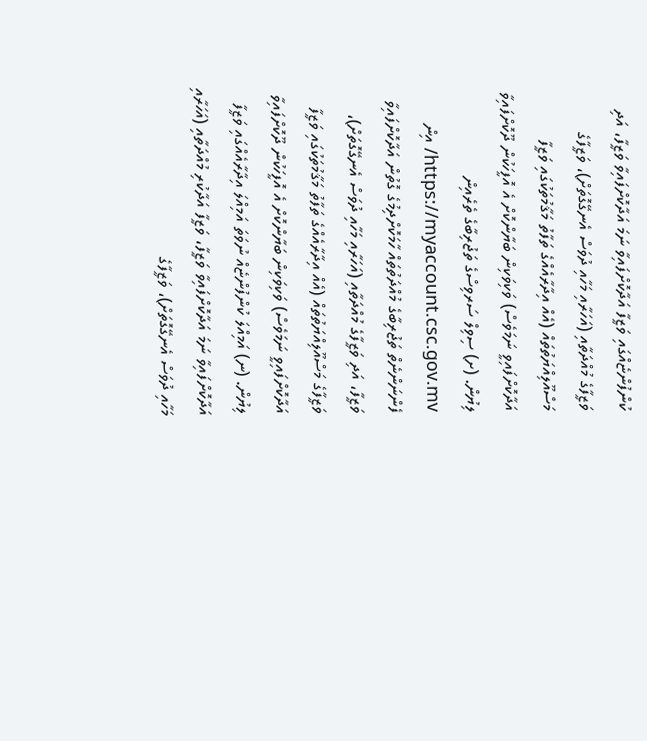ކުންފުންޏެއްގައި ވަޒީފާ އަދާކޮށްފައިވާ ނަމަ އަދާކޮށްފައިވާ ވަޒީފާ، އަދި ވަޒީފާގެ މުއްދަތާއި (އަހަރާއި މަހާއި ދުވަސް އެނގޭގޮތަށް)، ވަޒީފާގެ މަސްއޫލިއްޔަތުތައް (އެއް އިދާރާއެއްގެ ތަފާތު މަޤާމުތަކުގައި ވަޒީފާ އަދާކޮށްފައިވީ ނަމަވެސް) ވަކިވަކިން ބަޔާންކޮށް އެ އޮފީހަކުން ދޫކޮށްފައިވާ ލިޔުން. (ށ) ސިވިލް ސަރވިސްގެ ތަޖުރިބާގެ ތެރެއިން https://myaccount.csc.gov.mv/ އިން ފެންނަންނެތް ތަޖުރިބާގެ މުއްދަތުތައް ހާމަކޮށްދިމުގެ ގޮތުން އަދާކޮށްފައިވާ ވަޒީފާ، އަދި ވަޒީފާގެ މުއްދަތާއި (އަހަރާއި މަހާއި ދުވަސް އެނގޭގޮތަށް)، ވަޒީފާގެ މަސްއޫލިއްޔަތުތައް (އެއް އިދާރާއެއްގެ ތަފާތު މަޤާމުތަކުގައި ވަޒީފާ އަދާކޮށްފައިވީ ނަމަވެސް) ވަކިވަކިން ބަޔާންކޮށް އެ އޮފީހަކުން ދޫކޮށްފައިވާ ލިޔުން. (ނ) އަމިއްލަ ކުންފުންޏެއް ނުވަތަ އަމިއްލަ އިދާރާއެއްގައި ވަޒީފާ އަދާކޮށްފައިވާ ނަމަ އަދާކޮށްފައިވާ ވަޒީފާ، ވަޒީފާ އަދާކުރި މުއްދަތާއި (އަހަރާއި މަހާއި ދުވަސް އެނގޭގޮތަށް)، ވަޒީފާގެ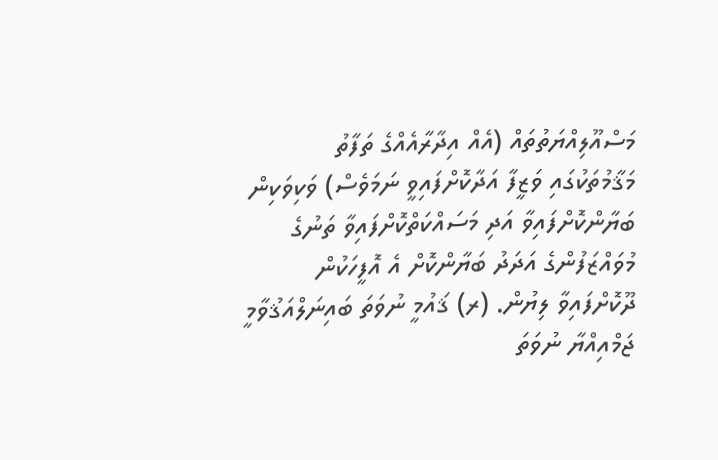މަސްއޫލިއްޔަތުތައް (އެއް އިދާރާއެއްގެ ތަފާތު މަޤާމުތަކުގައި ވަޒީފާ އަދާކޮށްފައިވީ ނަމަވެސް) ވަކިވަކިން ބަޔާންކޮށްފައިވާ އަދި މަސައްކަތްކޮށްފައިވާ ތަނުގެ މުވައްޒަފުންގެ އަދަދު ބަޔާންކޮށް އެ އޮފީހަކުން ދޫކޮށްފައިވާ ލިޔުން. (ރ) ޤައުމީ ނުވަތަ ބައިނަލްއަޤުވާމީ ޖަމްއިއްޔާ ނުވަތަ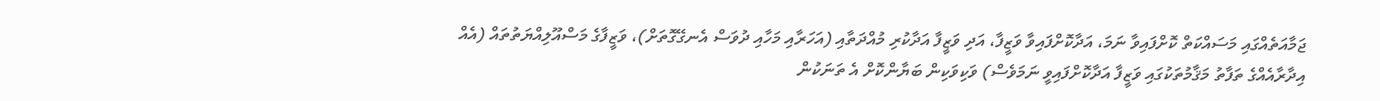ޖަމާއަތެއްގައި މަސައްކަތް ކޮށްފައިވާ ނަމަ، އަދާކޮށްފައިވާ ވަޒީފާ، އަދި ވަޒީފާ އަދާކުރި މުއްދަތާއި (އަހަރާއި މަހާއި ދުވަސް އެނގޭގޮތަށް)، ވަޒީފާގެ މަސްއޫލިއްޔަތުތައް (އެއް އިދާރާއެއްގެ ތަފާތު މަޤާމުތަކުގައި ވަޒީފާ އަދާކޮށްފައިވީ ނަމަވެސް) ވަކިވަކިން ބަޔާންކޮށް އެ ތަނަކުން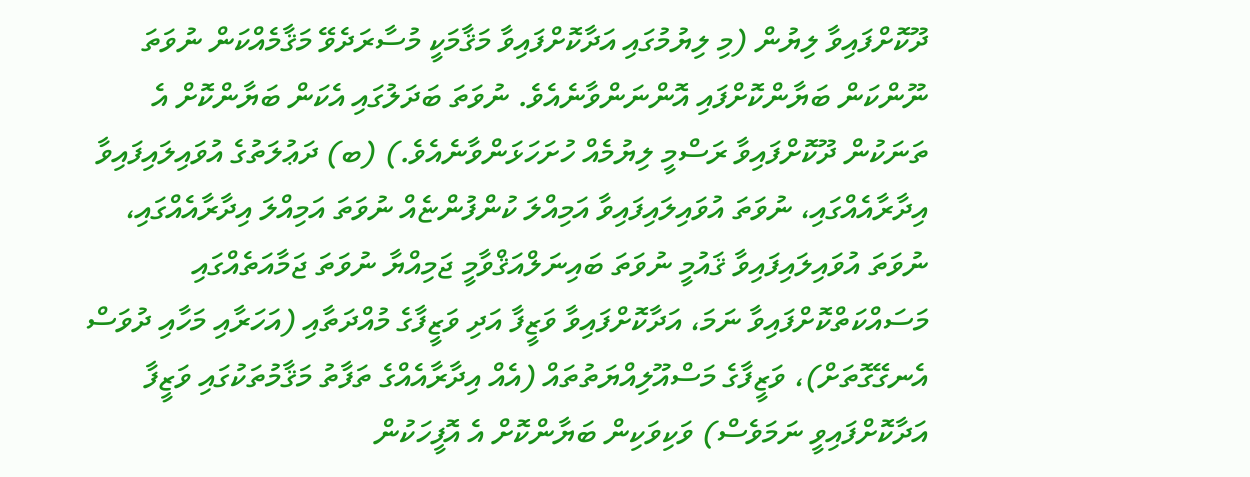ދޫކޮށްފައިވާ ލިޔުން (މި ލިޔުމުގައި އަދާކޮށްފައިވާ މަޤާމަކީ މުސާރަދެވޭ މަޤާމެއްކަން ނުވަތަ ނޫންކަން ބަޔާންކޮށްފައި އޮންނަންވާނެއެވެ. ނުވަތަ ބަދަލުގައި އެކަން ބަޔާންކޮށް އެ ތަނަކުން ދޫކޮށްފައިވާ ރަސްމީ ލިޔުމެއް ހުށަހަޅަންވާނެއެވެ.) (ބ) ދަޢުލަތުގެ އުވައިލައިފައިވާ އިދާރާއެއްގައި، ނުވަތަ އުވައިލައިފައިވާ އަމިއްލަ ކުންފުންޏެއް ނުވަތަ އަމިއްލަ އިދާރާއެއްގައި، ނުވަތަ އުވައިލައިފައިވާ ޤައުމީ ނުވަތަ ބައިނަލްއަޤްވާމީ ޖަމިއްޔާ ނުވަތަ ޖަމާއަތެއްގައި މަސައްކަތްކޮށްފައިވާ ނަމަ، އަދާކޮށްފައިވާ ވަޒީފާ އަދި ވަޒީފާގެ މުއްދަތާއި (އަހަރާއި މަހާއި ދުވަސް އެނގޭގޮތަށް)، ވަޒީފާގެ މަސްއޫލިއްޔަތުތައް (އެއް އިދާރާއެއްގެ ތަފާތު މަޤާމުތަކުގައި ވަޒީފާ އަދާކޮށްފައިވީ ނަމަވެސް) ވަކިވަކިން ބަޔާންކޮށް އެ އޮފީހަކުން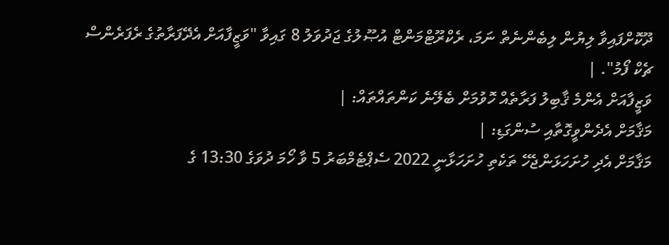ދޫކޮށްފައިވާ ލިޔުން ލިބެންނެތް ނަމަ، ރެކްރޫޓްމަންޓް އުޞޫލުގެ ޖަދުވަލު 8 ގައިވާ "ވަޒީފާއަށް އެދޭފަރާތުގެ ރެފަރެންސް ޗެކް ފޯމު". |
ވަޒީފާއަށް އެންމެ ޤާބިލު ފަރާތެއް ހޮވުމަށް ބެލޭނެ ކަންތައްތައް: |
މަޤާމަށް އެދެންވީގޮތާއި ސުންގަޑި: |
މަޤާމަށް އެދި ހުށަހަޅަންޖެހޭ ތަކެތި ހުށަހަޅާނީ 2022 ސެޕްޓެމްބަރު 5 ވާ ހޯމަ ދުވަގެ 13:30 ގެ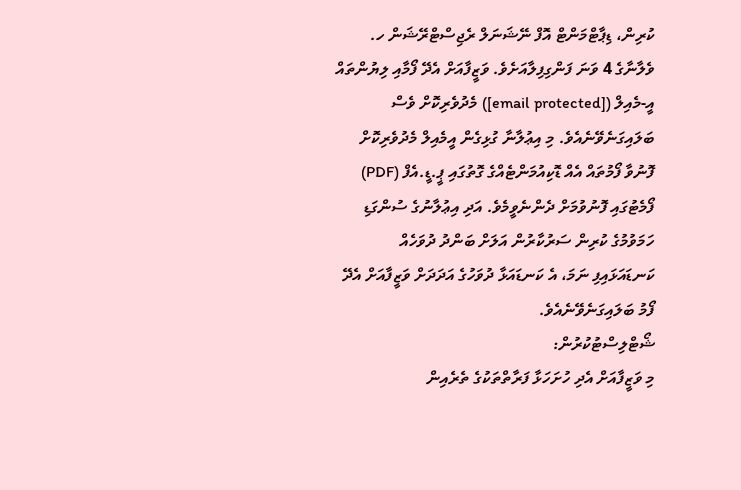ކުރިން، ޑިޕާޓްމަންޓް އޮފް ނޭޝަނަލް ރެޖިސްޓްރޭޝަން ހ. ވެލާނާގެ 4 ވަނަ ފަންގިފިލާއަށެވެ. ވަޒީފާއަށް އެދޭ ފޯމާއި ލިޔުންތައް އީ-މެއިލް ([email protected]) މެދުވެރިކޮށް ވެސް ބަލައިގަނެވޭނެއެވެ. މި އިޢުލާނާ ގުޅިގެން އީމެއިލް މެދުވެރިކޮށް ފޮނުވާ ފޯމުތައް އެއް ޑޮކިއުމަންޓެއްގެ ގޮތުގައި ޕީ.ޑީ.އެފް (PDF) ފޯމެޓުގައި ފޮނުވުމަށް ދެންނެވީމެވެ. އަދި އިޢުލާނުގެ ސުންގަޑި ހަމަވުމުގެ ކުރިން ސަރުކާރުން އަލަށް ބަންދު ދުވަހެއް ކަނޑައަޅައިފި ނަމަ، އެ ކަނޑައަޅާ ދުވަހުގެ އަދަދަށް ވަޒީފާއަށް އެދޭ ފޯމު ބަލައިގަނެވޭނެއެވެ.
ޝޯޓްލިސްޓުކުރުން:
މި ވަޒީފާއަށް އެދި ހުށަހަޅާ ފަރާތްތަކުގެ ތެރެއިން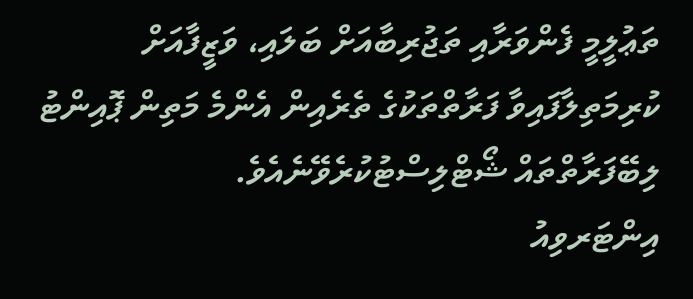ތަޢުލީމީ ފެންވަރާއި ތަޖުރިބާއަށް ބަލައި، ވަޒީފާއަށް ކުރިމަތިލާފައިވާ ފަރާތްތަކުގެ ތެރެއިން އެންމެ މަތިން ޕޮއިންޓު ލިބޭފަރާތްތައް ޝޯޓްލިސްޓުކުރެވޭނެއެވެ.
އިންޓަރވިއު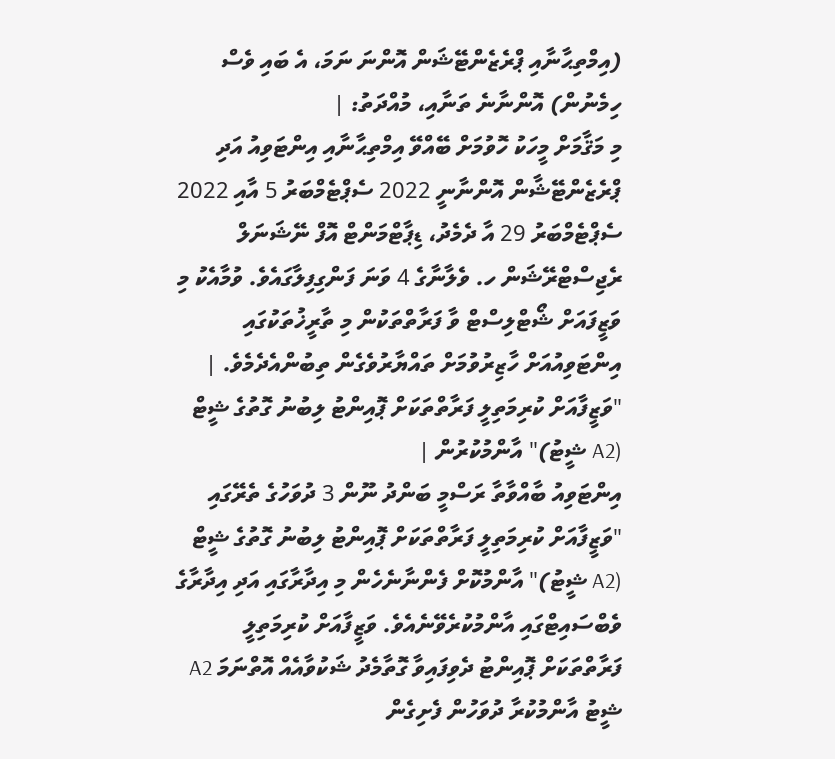(އިމްތިޙާނާއި ޕްރެޒެންޓޭޝަން އޮންނަ ނަމަ، އެ ބައި ވެސް ހިމެނުން) އޮންނާނެ ތަނާއި، މުއްދަތު: |
މި މަޤާމަށް މީހަކު ހޮވުމަށް ބޭއްވޭ އިމްތިޙާނާއި އިންޓަވިއު އަދި ޕްރެޒެންޓޭޝާން އޮންނާނީ 2022 ސެޕްޓެމްބަރު 5 އާއި 2022 ސެޕްޓެމްބަރު 29 އާ ދެމެދު، ޑިޕާޓްމަންޓް އޮފް ނޭޝަނަލް ރެޖިސްޓްރޭޝަން ހ. ވެލާނާގެ 4 ވަނަ ފަންގިފިލާގައެވެ. ވުމާއެކު މި ވަޒީފައަށް ޝޯޓްލިސްޓް ވާ ފަރާތްތަކުން މި ތާރީޚުތަކުގައި އިންޓަވިއުއަށް ހާޒިރުވުމަށް ތައްޔާރުވެގެން ތިބުންއެދެމެވެ. |
"ވަޒީފާއަށް ކުރިމަތިލީ ފަރާތްތަކަށް ޕޮއިންޓު ލިބުނު ގޮތުގެ ޝީޓް (A2 ޝީޓު)" އާންމުކުރުން |
އިންޓަވިއު ބާއްވާތާ ރަސްމީ ބަންދު ނޫން 3 ދުވަހުގެ ތެރޭގައި "ވަޒީފާއަށް ކުރިމަތިލީ ފަރާތްތަކަށް ޕޮއިންޓު ލިބުނު ގޮތުގެ ޝީޓް (A2 ޝީޓު)" އާންމުކޮށް ފެންނާނެހެން މި އިދާރާގައި އަދި އިދާރާގެ ވެބްސައިޓްގައި އާންމުކުރެވޭނެއެވެ. ވަޒީފާއަށް ކުރިމަތިލީ ފަރާތްތަކަށް ޕޮއިންޓު ދެވިފައިވާ ގޮތާމެދު ޝަކުވާއެއް އޮތްނަމަ A2 ޝީޓު އާންމުކުރާ ދުވަހުން ފެށިގެން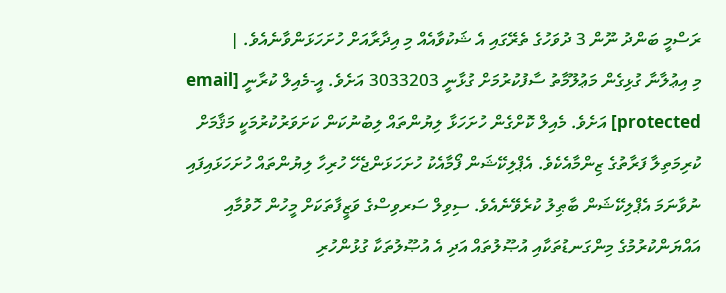ރަސްމީ ބަންދު ނޫން 3 ދުވަހުގެ ތެރޭގައި އެ ޝަކުވާއެއް މި އިދާރާއަށް ހުށަހަޅަންވާނެއެވެ. |
މި އިޢުލާނާ ގުޅިގެން މަޢުލޫމާތު ސާފުކުރުމަށް ގުޅާނީ 3033203 އަށެވެ. އީ-މެއިލް ކުރާނީ [email protected] އަށެވެ. މެއިލް ކޮށްގެން ހުށަހަޅާ ލިޔުންތައް ލިބުނުކަން ކަށަވަރުކުރުމަކީ މަޤާމަށް ކުރިމަތިލާ ފަރާތުގެ ޒިންމާއެކެވެ. އެޕްލިކޭޝަން ފޯމާއެކު ހުށަހަޅަންޖެހޭ ހުރިހާ ލިޔުންތައް ހުށަހަޅައިފައި ނުވާނަމަ އެޕްލިކޭޝަން ބާޠިލު ކުރެވޭނެއެވެ. ސިވިލް ސަރވިސްގެ ވަޒީފާތަކަށް މީހުން ހޮވުމާއި އައްޔަންކުރުމުގެ މިންގަނޑުތަކާއި އުޞޫލުތައް އަދި އެ އުޞޫލުތަކާ ގުޅުންހުރި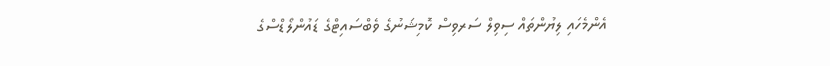އެންމެހައި ލިޔުންތައް ސިވިލް ސަރވިސް ކޮމިޝަނުގެ ވެބްސައިޓްގެ ޑައުންލޯޑްސްގެ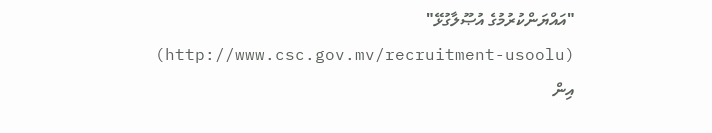"އައްޔަންކުރުމުގެ އުޞޫލާގުޅޭ" (http://www.csc.gov.mv/recruitment-usoolu) އިން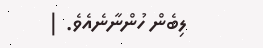ލިބެން ހުންނާނެއެވެ. |